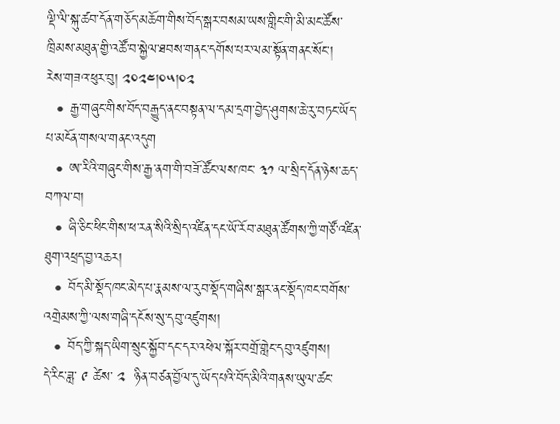ལྡི་ལི་སྐུ་ཚབ་དོན་གཅོད་མཆོག་གིས་བོད་སྒར་བསམ་ཡས་གླིང་གི་མི་མང་ཚོས་ཁྲིམས་མཐུན་གྱི་འཚོ་བ་སྐྱེལ་ཐབས་གནང་དགོས་པར་ལམ་སྟོན་གནང་སོང་།
རེས་གཟའ་ཕུར་བུ། ༢༠༢༤།༠༥།༠༢
  • རྒྱ་གཞུང་གིས་བོད་བརྒྱུད་ནང་བསྟན་ལ་དམ་དྲག་བྱེད་ཤུགས་ཆེ་རུ་བཏང་ཡོད་པ་མངོན་གསལ་གནང་འདུག
  • ཨ་རིའི་གཞུང་གིས་རྒྱ་ནག་གི་བཟོ་ཚོང་ལས་ཁང་ ༣༡ ལ་སྲིད་དོན་ཉེས་ཆད་བཀལ་བ།
  • ཞི་ཅིང་ཕིང་གིས་ཕ་རན་སིའི་སྲིད་འཛིན་དང་ཡོ་རོབ་མཐུན་ཚོགས་ཀྱི་གཙོ་འཛིན་ཐུག་འཕྲད་བྱ་འཆར།
  • བོད་མི་སྡོད་ཁང་མེད་པ་རྣམས་ལ་རུབ་སྡོད་གཞིས་སྒར་ནང་སྡོད་ཁང་བགོས་འགྲེམས་ཀྱི་ལས་གཞི་དངོས་སུ་དབུ་འཛུགས།
  • བོད་ཀྱི་སྐད་ཡིག་སྲུང་སྐྱོབ་དང་དར་འཕེལ་སྐོར་བགྲོ་གླེང་དབུ་འཛུགས།
དེ་རིང་ཟླ་ ༩ ཚེས་ ༢  ཉིན་བཙན་བྱོལ་དུ་ཡོད་པའི་བོད་མིའི་གནས་ཡུལ་ཚང་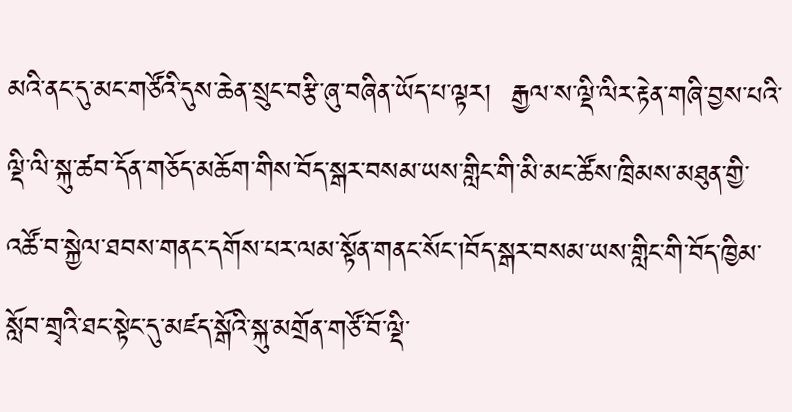མའི་ནང་དུ་མང་གཙོའི་དུས་ཆེན་སྲུང་བརྩི་ཞུ་བཞིན་ཡོད་པ་ལྟར།  རྒྱལ་ས་ལྡི་ལིར་རྟེན་གཞི་བྱས་པའི་ལྡི་ལི་སྐུ་ཚབ་དོན་གཅོད་མཆོག་གིས་བོད་སྒར་བསམ་ཡས་གླིང་གི་མི་མང་ཚོས་ཁྲིམས་མཐུན་གྱི་འཚོ་བ་སྐྱེལ་ཐབས་གནང་དགོས་པར་ལམ་སྟོན་གནང་སོང་།བོད་སྒར་བསམ་ཡས་གླིང་གི་བོད་ཁྱིམ་སློབ་གྲྭའི་ཐང་སྟེང་དུ་མཛད་སྒོའི་སྐུ་མགྲོན་གཙོ་བོ་ལྡི་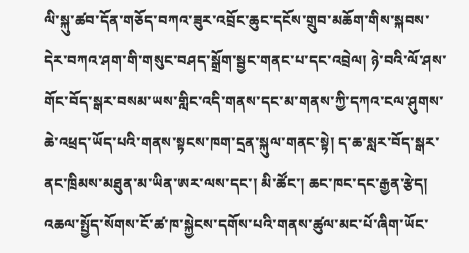ལི་སྐུ་ཚབ་དོན་གཅོད་བཀའ་ཟུར་འབྲོང་ཆུང་དངོས་གྲུབ་མཆོག་གིས་སྐབས་དེར་བཀའ་ཤག་གི་གསུང་བཤད་སྒྲོག་སྦྱང་གནང་པ་དང་འབྲེལ། ཉེ་བའི་ལོ་ཤས་གོང་བོད་སྒར་བསམ་ཡས་གླིང་འདི་གནས་དང་མ་གནས་ཀྱི་དཀའ་ངལ་ཤུགས་ཆེ་འཕྲད་ཡོད་པའི་གནས་སྟངས་ཁག་དྲན་སྐུལ་གནང་སྟེ། ད་ཆ་སླར་བོད་སྒར་ནང་ཁྲིམས་མཐུན་མ་ཡིན་ཨར་ལས་དང་། མི་ཚོང་། ཆང་ཁང་དང་རྒྱན་རྩེད། འཆལ་སྤྱོད་སོགས་ངོ་ཚ་ཁ་སྐྱེངས་དགོས་པའི་གནས་ཚུལ་མང་པོ་ཞིག་ཡོང་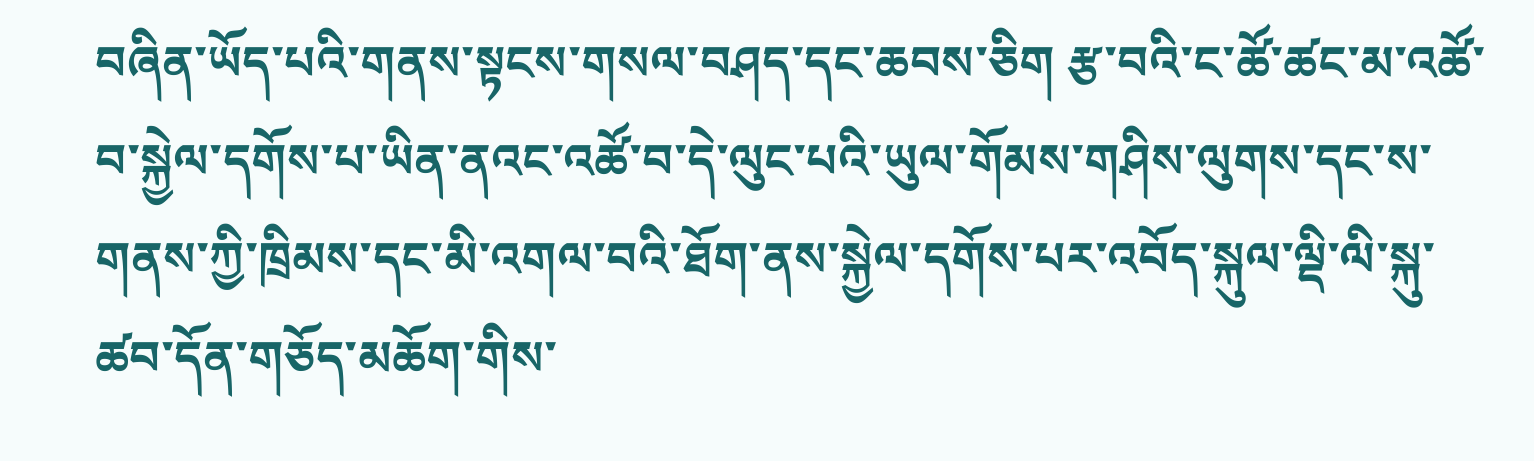བཞིན་ཡོད་པའི་གནས་སྟངས་གསལ་བཤད་དང་ཆབས་ཅིག རྩ་བའི་ང་ཚོ་ཚང་མ་འཚོ་བ་སྐྱེལ་དགོས་པ་ཡིན་ནའང་འཚོ་བ་དེ་ལུང་པའི་ཡུལ་གོམས་གཤིས་ལུགས་དང་ས་གནས་ཀྱི་ཁྲིམས་དང་མི་འགལ་བའི་ཐོག་ནས་སྐྱེལ་དགོས་པར་འབོད་སྐུལ་ལྡི་ལི་སྐུ་ཚབ་དོན་གཅོད་མཆོག་གིས་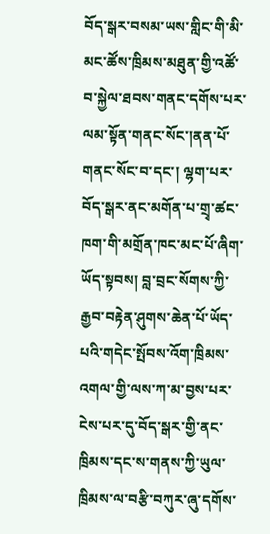བོད་སྒར་བསམ་ཡས་གླིང་གི་མི་མང་ཚོས་ཁྲིམས་མཐུན་གྱི་འཚོ་བ་སྐྱེལ་ཐབས་གནང་དགོས་པར་ལམ་སྟོན་གནང་སོང་།ནན་པོ་གནང་སོང་བ་དང་། ལྷག་པར་བོད་སྒར་ནང་མགོན་པ་གྲྭ་ཚང་ཁག་གི་མགྲོན་ཁང་མང་པོ་ཞིག་ཡོད་སྟབས། བླ་བྲང་སོགས་ཀྱི་རྒྱབ་བརྟེན་ཤུགས་ཆེན་པོ་ཡོད་པའི་གདེང་སྤོབས་འོག་ཁྲིམས་འགལ་གྱི་ལས་ཀ་མ་བྱས་པར་ངེས་པར་དུ་བོད་སྒར་གྱི་ནང་ཁྲིམས་དང་ས་གནས་ཀྱི་ཡུལ་ཁྲིམས་ལ་བརྩི་བཀུར་ཞུ་དགོས་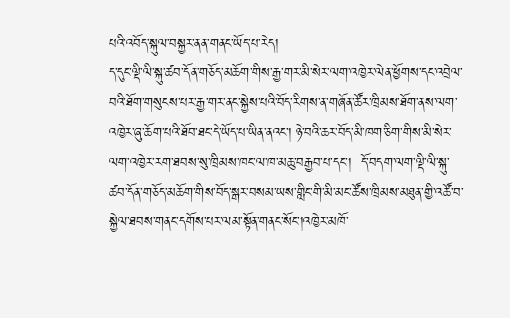པའི་འབོད་སྐུལ་བསྐྱར་ནན་གནང་ཡོད་པ་རེད།
ད་དུང་ལྡི་ལི་སྐུ་ཚབ་དོན་གཅོད་མཆོག་གིས་རྒྱ་གར་མི་སེར་ལག་འཁྱེར་ལེན་ཕྱོགས་དང་འབྲེལ་བའི་ཐོག་གསུངས་པར་རྒྱ་གར་ནང་སྐྱེས་པའི་བོད་རིགས་ན་གཞོན་ཚོར་ཁྲིམས་ཐོག་ནས་ལག་འཁྱེར་ཞུ་ཆོག་པའི་ཐོབ་ཐང་དེ་ཡོད་པ་ཡིན་ནའང་། ཉེ་བའི་ཆར་བོད་མི་ཁག་ཅིག་གིས་མི་སེར་ལག་འཁྱེར་རག་ཐབས་སུ་ཁྲིམས་ཁང་ལ་ཁ་མཆུ་བརྒྱབ་པ་དང་།  དོ་བདག་ལག་ལྡི་ལི་སྐུ་ཚབ་དོན་གཅོད་མཆོག་གིས་བོད་སྒར་བསམ་ཡས་གླིང་གི་མི་མང་ཚོས་ཁྲིམས་མཐུན་གྱི་འཚོ་བ་སྐྱེལ་ཐབས་གནང་དགོས་པར་ལམ་སྟོན་གནང་སོང་།འཁྱེར་མཁོ་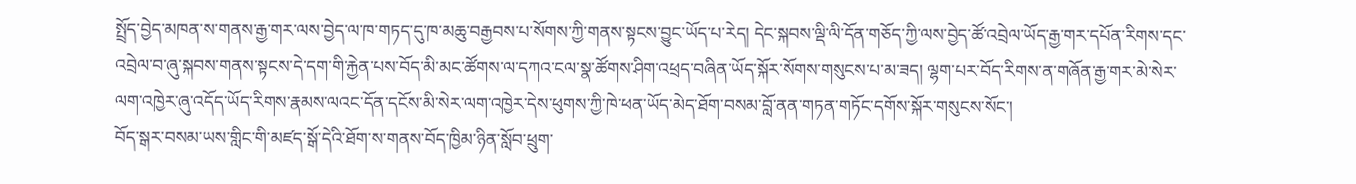སྤྲོད་བྱེད་མཁན་ས་གནས་རྒྱ་གར་ལས་བྱེད་ལ་ཁ་གཏད་དུ་ཁ་མཆུ་བརྒྱབས་པ་སོགས་ཀྱི་གནས་སྟངས་བྱུང་ཡོད་པ་རེད། དེང་སྐབས་ལྡི་ལི་དོན་གཅོད་ཀྱི་ལས་བྱེད་ཚོ་འབྲེལ་ཡོད་རྒྱ་གར་དཔོན་རིགས་དང་འབྲེལ་བ་ཞུ་སྐབས་གནས་སྟངས་དེ་དག་གི་རྐྱེན་པས་བོད་མི་མང་ཚོགས་ལ་དཀའ་ངལ་སྣ་ཚོགས་ཤིག་འཕྲད་བཞིན་ཡོད་སྐོར་སོགས་གསུངས་པ་མ་ཟད། ལྷག་པར་བོད་རིགས་ན་གཞོན་རྒྱ་གར་མེ་སེར་ལག་འཁྱེར་ཞུ་འདོད་ཡོད་རིགས་རྣམས་ལའང་དོན་དངོས་མི་སེར་ལག་འཁྱེར་དེས་ཕུགས་ཀྱི་ཁེ་ཕན་ཡོད་མེད་ཐོག་བསམ་བློ་ནན་གཏན་གཏོང་དགོས་སྐོར་གསུངས་སོང་།
བོད་སྒར་བསམ་ཡས་གླིང་གི་མཛད་སྒོ་དེའི་ཐོག་ས་གནས་བོད་ཁྱིམ་ཉིན་སློབ་ཕྲུག་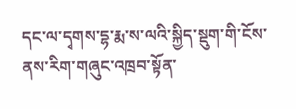དང་ལ་དྭགས་དྷ་རྨ་ས་ལའི་སྐྱིད་སྡུག་གི་ངོས་ནས་རིག་གཞུང་འཁྲབ་སྟོན་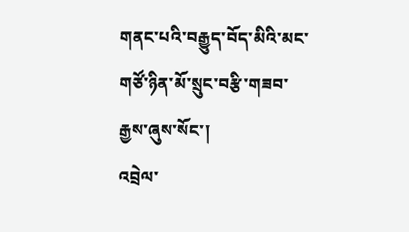གནང་པའི་བརྒྱུད་བོད་མིའི་མང་གཙོ་ཉིན་མོ་སྲུང་བརྩི་གཟབ་རྒྱས་ཞུས་སོང་།
འབྲེལ་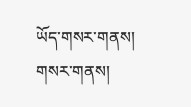ཡོད་གསར་གནས།
གསར་གནས།